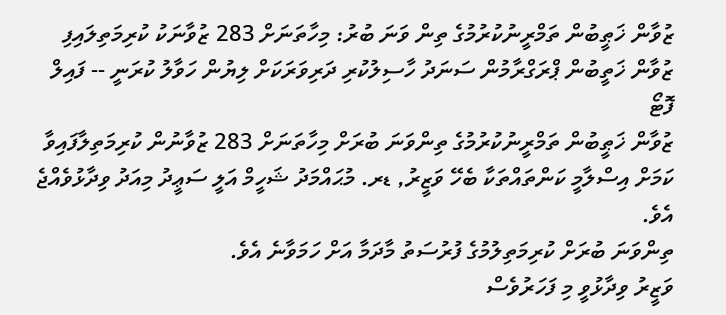ޒުވާން ޚަޠީބުން ތަމްރީނުކުރުމުގެ ތިން ވަނަ ބުރު: މިހާތަނަށް 283 ޒުވާނަކު ކުރިމަތިލައިފި
ޒުވާން ޚަތީބުން ޕްރަގްރާމުން ސަނަދު ހާސިލުކުރި ދަރިވަރަކަށް ލިޔުން ހަވާލު ކުރަނީ -- ފައިލް ފޮޓޯ
ޒުވާން ޚަޠީބުން ތަމްރީނުކުރުމުގެ ތިންވަނަ ބުރަށް މިހާތަނަށް 283 ޒުވާނުން ކުރިމަތިލާފައިވާ ކަމަށް އިސްލާމީ ކަންތައްތަކާ ބެހޭ ވަޒީރު, ޑރ. މުޙައްމަދު ޝަހީމް އަލީ ސަޢީދު މިއަދު ވިދާޅުވެއްޖެ އެވެ.
ތިންވަނަ ބުރަށް ކުރިމަތިލުމުގެ ފުރުސަތު މާދަމާ އަށް ހަމަވާނެ އެވެ.
ވަޒީރު ވިދާޅުވީ މި ފަހަރުވެސް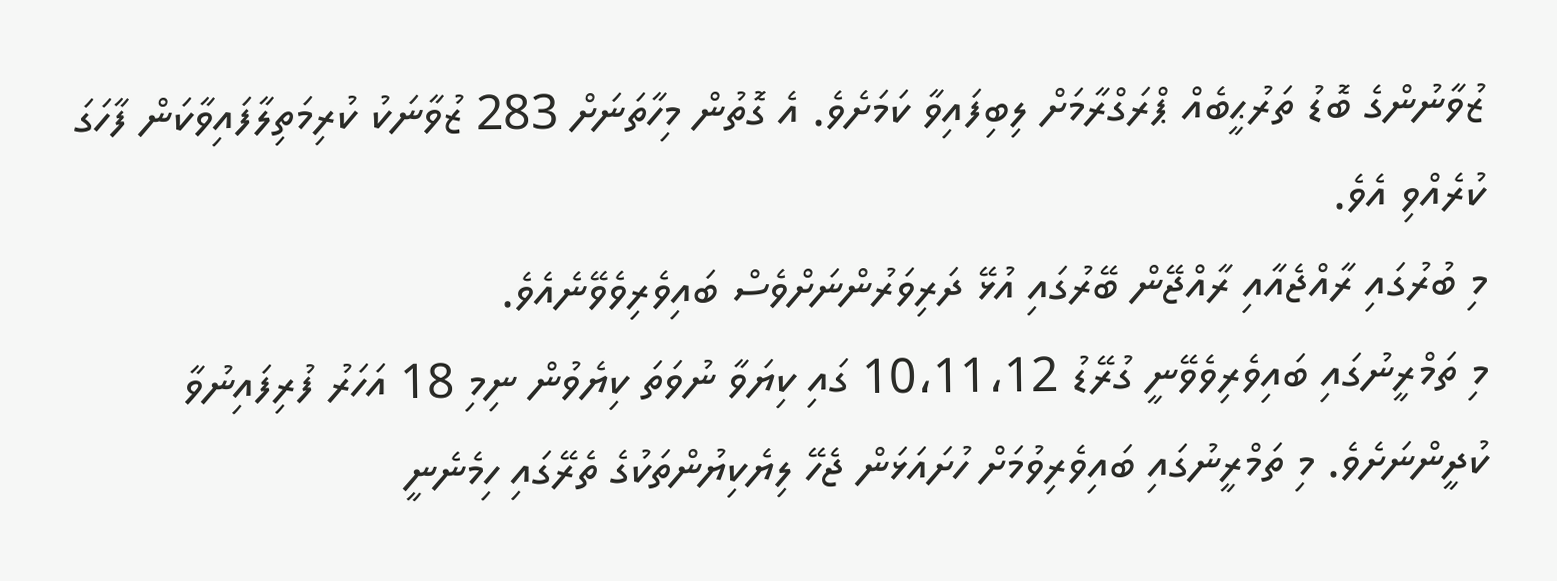ޒުވާނުންގެ ބޮޑު ތަރުޙީބެއް ޕްރަގްރާމަށް ލިބިފައިވާ ކަމަށެވެ. އެ ގޮތުން މިހާތަނަށް 283 ޒުވާނަކު ކުރިމަތިލާފައިވާކަން ފާހަގަ ކުރެއްވި އެވެ.
މި ބުރުގައި ރާއްޖެއާއި ރާއްޖޭން ބޭރުގައި އުޅޭ ދަރިވަރުންނަށްވެސް ބައިވެރިވެވޭނެއެވެ.
މި ތަމްރީނުގައި ބައިވެރިވެވޭނީ ގުރޭޑު 10،11،12 ގައި ކިޔަވާ ނުވަތަ ކިޔެވުން ނިމި 18 އަހަރު ފުރިފައިނުވާ ކުދީންނަށެވެ. މި ތަމްރީނުގައި ބައިވެރިވުމަށް ހުށައަޅަން ޖެހޭ ލިޔެކިޔުންތަކުގެ ތެރޭގައި ހިމެނެނީ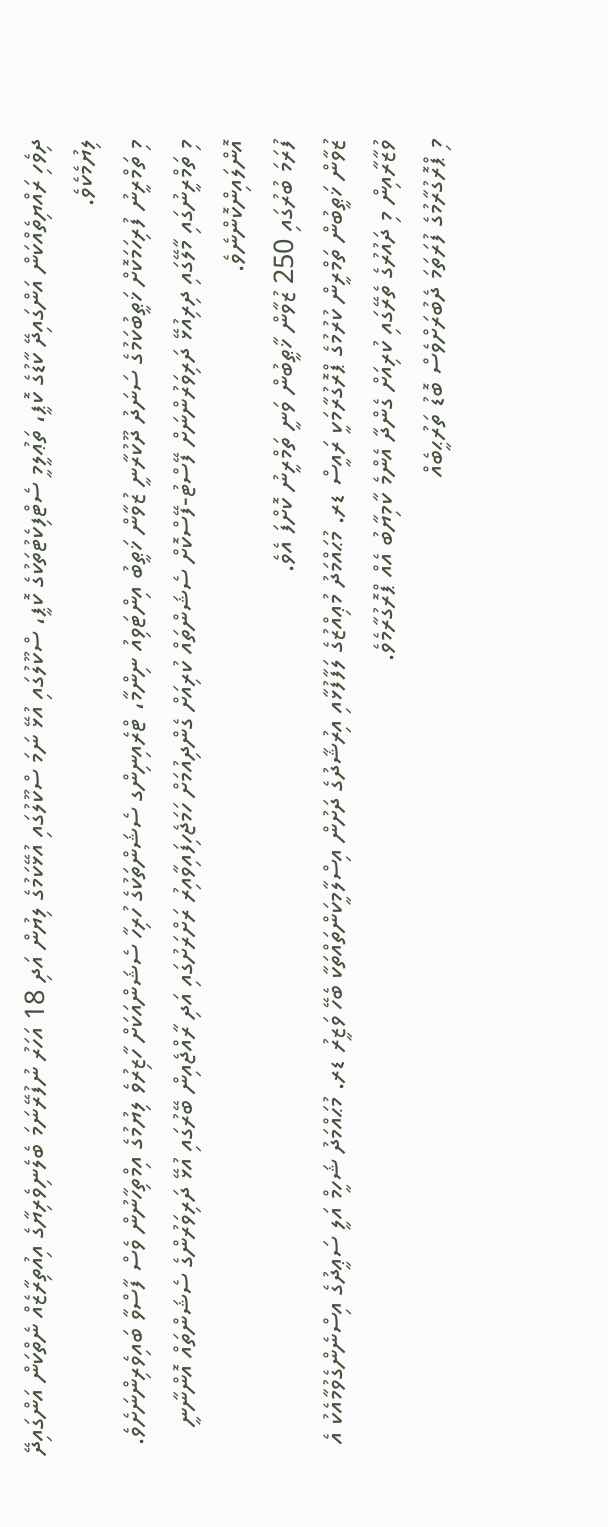ދިވެހި ރައްޔިތެއްކަން އަންގައިދޭ ކާޑުގެ ކޮޕީ، ތަޢުލީމީ ސެޓްފިކެޓުތަކުގެ ކޮޕީ، ސްކޫލުގައި އުޅޭ ނަމަ ސްކޫލުގައި އުޅޭކަމުގެ ލިޔުން އަދި 18 އަހަރު ނުފުރޭނަމަ ބެލެނިވެރިޔާގެ އިއުތިރާޒެއް ނެތްކަން އަންގައިދޭ ލިޔުމެކެވެ.
މި ތަމްރީނު ފުރިހަމަކޮށް ޚަޠީބުކަމުގެ ސަނަދު ދޫކުރާނީ ޒުވާން ޚަޠީބު އިންޓަވިއު ނިންމާ، ޓްރެއިނިންގ ސެޝަންތަކުގެ ހުރިހާ ސެޝަންއަކަށް ހާޒިރުވެ ލިޔުމުގެ އިމްތިހާނުން ވެސް ފާސްވާ ބައިވެރިންނަށެވެ.
މި ތަމްރީނުގައި މާލޭގައި ދިރިއުޅޭ ދަރިވަރުންނަށް ފޭސްޓު-ފޭސްކޮށް ސެޝަންތައް ކުރިއަށް ގެންދިއުމަށް ހަމަޖެހިފައިވާއިރު ރަށްރަށުގައި އަދި ރާއްޖެއިން ބޭރުގައި އުޅޭ ދަރިވަރުންގެ ސެޝަންތައް އޮންނާނީ އޮންލައިންކޮންނެވެ.
ފުރަމަ ބުރުގައި 250 ޒުވާން ޚާޠީބުން ވަނީ ތަމްރީނު ކޮށްފަ އެވެ.
ޒުވާން ޚަޠީބުން ތަމްރީން ކުރުމުގެ ޕްރޮގުރާމަކީ ރައީސް ޑރ. މުޙައްމަދު މުޢިއްޒުގެ ލަފާފުޅާއި އިރުޝާދުގެ ދަށުން އިސްލާމީކަންތައްތަކާ ބެހޭ ވަޒީރު ޑރ. މުޙައްމަދު ޝަހީމް އަލީ ސަޢީދުގެ އިސްނެންގެވުމާއެކު އެ ވުޒާރާއިން މި ދައުރުގެ ތެރޭގައި ކުރިއަށް ގެންދާ އެންމެ ކާމިޔާބު އެއް ޕްރޮގުރާމެވެ.
މި ޕްރޮގުރާމުގެ ފުރަތަމަ ދެބުރަށްވެސް ބޮޑު ތަރުޙީބެއް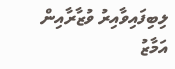ލިބިފައިވާއިރު ވުޒާރާއިން އަމާޒު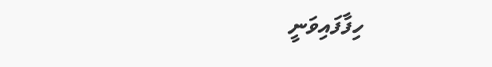ހިފާފައިވަނީ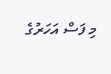މި ފަސް އަހަރުގެ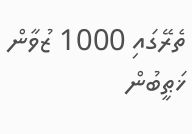ތެރޭގައި 1000 ޒުވާން ޚަޠީބުން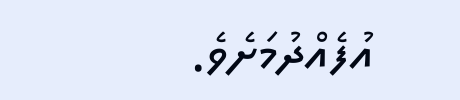އުފެއްދުމަށެވެ.